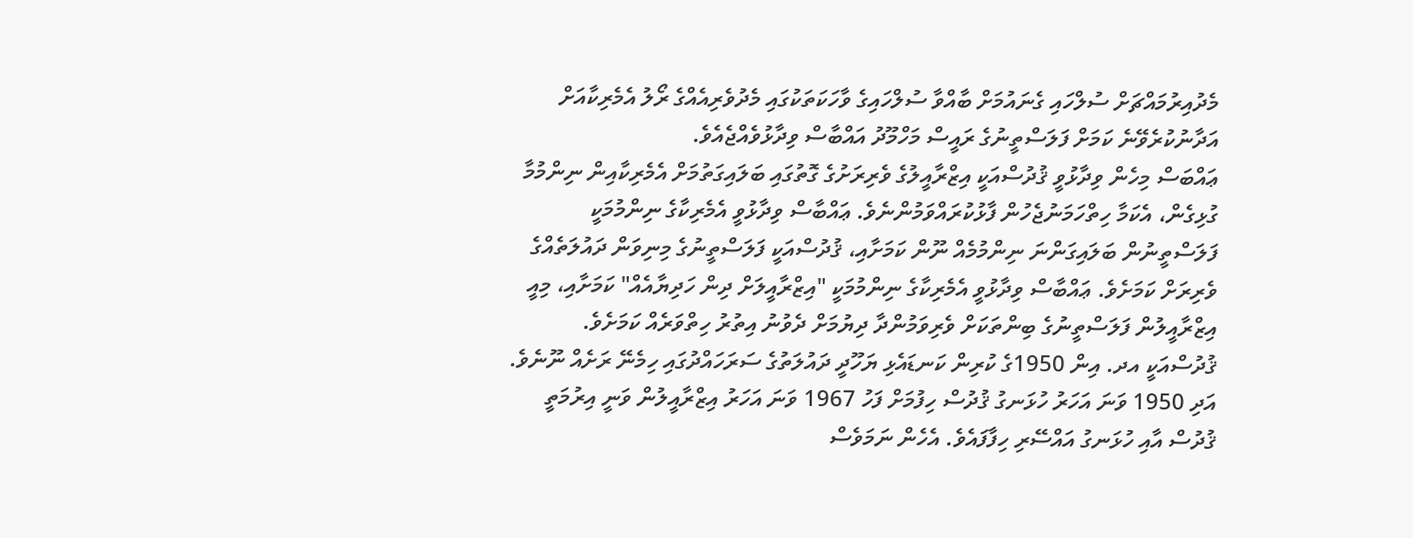މެދުއިރުމައްޗަށް ސުލްހައި ގެނައުމަށް ބާއްވާ ސުލްހައިގެ ވާހަކަތަކުގައި މެދުވެރިއެއްގެ ރޯލު އެމެރިކާއަށް އަދާނުކުރެވޭނެ ކަމަށް ފަލަސްތީނުގެ ރައީސް މަހްމޫދު އައްބާސް ވިދާޅުވެއްޖެއެވެ.
ޢައްބަސް މިހެން ވިދާޅުވީ ޤުދުސްއަކީ އިޒްރާއީލުގެ ވެރިރަށުގެ ގޮތުގައި ބަލައިގަތުމަށް އެމެރިކާއިން ނިންމުމާ ގުޅިގެން، އެކަމާ ހިތްހަމަނުޖެހުން ފާޅުކުރައްވަމުންނެވެ. ޢައްބާސް ވިދާޅުވީ އެމެރިކާގެ ނިންމުމަކީ ފަލަސްތީނުން ބަލައިގަންނަ ނިންމުމެއް ނޫން ކަމަށާއި، ޤުދުސްއަކީ ފަލަސްތީނުގެ މިނިވަން ދައުލަތެއްގެ ވެރިރަށް ކަމަށެވެ. ޢައްބާސް ވިދާޅުވީ އެމެރިކާގެ ނިންމުމަކީ "އިޒްރާއީލަށް ދިން ހަދިޔާއެއް" ކަމަށާއި، މިއީ އިޒްރާއީލުން ފަލަސްތީނުގެ ބިންތަކަށް ވެރިވަމުންދާ ދިޔުމަށް ދެވުނު އިތުރު ހިތްވަރެއް ކަމަށެވެ.
ޤުދުސްއަކީ އދ. އިން 1950ގެ ކުރިން ކަނޑައެޅި ޔަހޫދީ ދައުލަތުގެ ސަރަހައްދުގައި ހިމެނޭ ރަށެއް ނޫނެވެ. އަދި 1950 ވަނަ އަހަރު ހުޅަނގު ޤުދުސް ހިފުމަށް ފަހު 1967 ވަނަ އަހަރު އިޒްރާއީލުން ވަނީ އިރުމަތީ ޤުދުސް އާއި ހުޅަނގު އައްސޭރި ހިފާފައެވެ. އެހެން ނަމަވެސް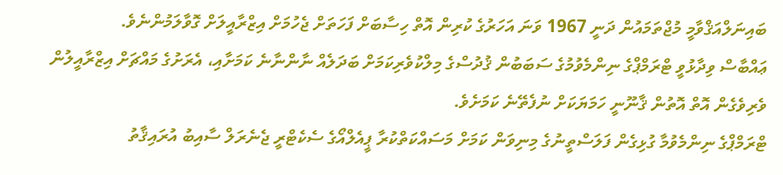ބައިނަލްއަޤްވާމީ މުޖްތަމައުން ދަނީ 1967 ވަނަ އަހަރުގެ ކުރިން އޮތް ހިސާބަށް ފަހަތަށް ޖެހުމަށް އިޒްރާއީލަށް ގޮވާލަމުންނެވެ.
ޢައްބާސް ވިދާޅުވީ ޓްރަމްޕްގެ ނިންމެވުމުގެ ސަބަބުން ޤުދުސްގެ މިލްކުވެރިކަމަށް ބަދަލެއް ނާންނާނެ ކަމަށާއި، އެރަށުގެ މައްޗަށް އިޒްރާއީލުން ވެރިވެގެން އޮތް އޮތުން ޤާނޫނީ ހަމަޔަކަށް ނުފެތޭނެ ކަމަށެވެ.
ޓްރަމްޕްގެ ނިންމެވުމާ ގުޅިގެން ފަލަސްތީނުގެ މިނިވަން ކަމަށް މަސައްކަތްކުރާ ޕީއެލްއޯގެ ސެކެޓްރީ ޖެނެރަލް ސާއިބު އުރައިޤާތު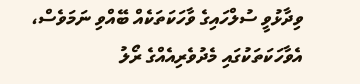ވިދާޅުވީ ސުލްހައިގެ ވާހަކަތަކެއް ބޭއްވި ނަމަވެސް، އެވާހަކަތަކުގައި މެދުވެރިއެއްގެ ރޯލު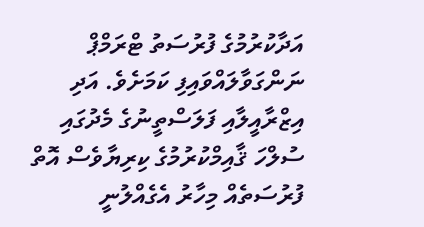އަދާކުރުމުގެ ފުރުސަތު ޓްރަމްޕް ނަންގަވާލައްވައިފި ކަމަށެވެ. އަދި އިޒްރާއީލާއި ފަލަސްތީނުގެ މެދުގައި ސުލްހަ ޤާއިމްކުރުމުގެ ކިރިޔާވެސް އޮތް ފުރުސަތެއް މިހާރު އެގެއްލުނީ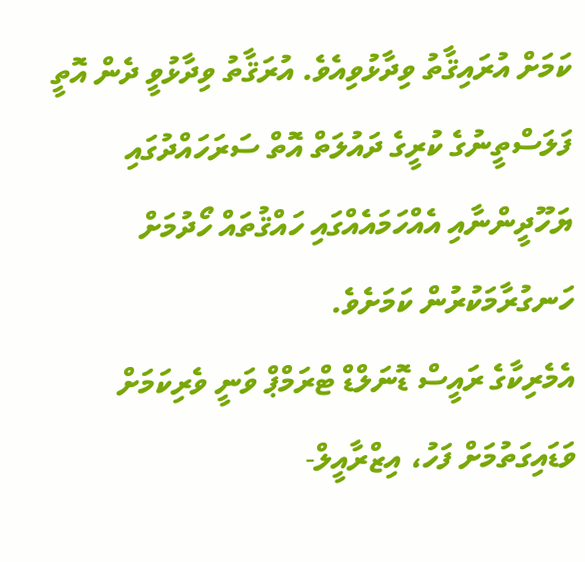ކަމަށް އުރައިޤާތު ވިދާޅުވިއެވެ. އުރަޤާތު ވިދާޅުވީ ދެން އޮތީ ފަލަސްތީނުގެ ކުރީގެ ދައުލަތް އޮތް ސަރަހައްދުގައި ޔަހޫދީންނާއި އެއްހަމައެއްގައި ހައްޤުތައް ހޯދުމަށް ހަނގުރާމަކުރުން ކަމަށެވެ.
އެމެރިކާގެ ރައީސް ޑޮނަލްޑް ޓްރަމްޕް ވަނީ ވެރިކަމަށް ވަޑައިގަތުމަށް ފަހު، އިޒްރާއީލް-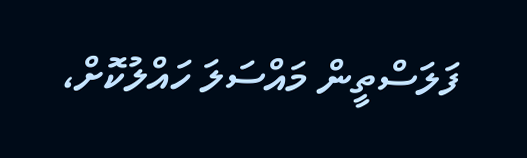ފަލަސްތީން މައްސަލަ ހައްލުކޮށް،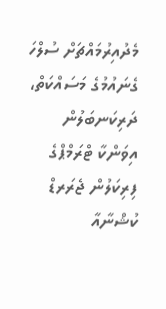މެދުއިރުމައްޗަށް ސުލްހަ ގެނައުމުގެ މަސައްކަތް، ދަރިކަނބަލުން އިވަންކާ ޓްރަމްޕްގެ ފިރިކަލުން ޖެރަރޑް ކުޝްނާއާ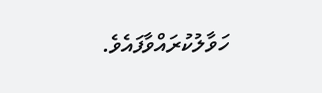ހަވާލުކުރައްވާފައެވެ.